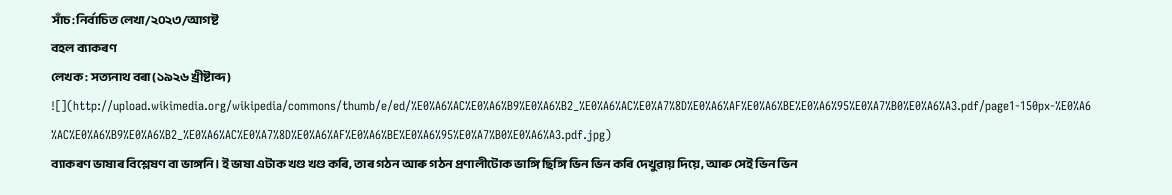সাঁচ:নিৰ্বাচিত লেখা/২০২৩/আগষ্ট
বহল ব্যাকৰণ
লেখক : সত্যনাথ বৰা(১৯২৬ খ্ৰীষ্টাব্দ)
![](http://upload.wikimedia.org/wikipedia/commons/thumb/e/ed/%E0%A6%AC%E0%A6%B9%E0%A6%B2_%E0%A6%AC%E0%A7%8D%E0%A6%AF%E0%A6%BE%E0%A6%95%E0%A7%B0%E0%A6%A3.pdf/page1-150px-%E0%A6%AC%E0%A6%B9%E0%A6%B2_%E0%A6%AC%E0%A7%8D%E0%A6%AF%E0%A6%BE%E0%A6%95%E0%A7%B0%E0%A6%A3.pdf.jpg)
ব্যাকৰণ ভাষাৰ বিশ্লেষণ বা ভাঙ্গনি। ই ভাষা এটাক খণ্ড খণ্ড কৰি, তাৰ গঠন আৰু গঠন প্ৰণালীটোক ভাঙ্গি ছিঙ্গি ভিন ভিন কৰি দেখুৱায় দিয়ে, আৰু সেই ভিন ভিন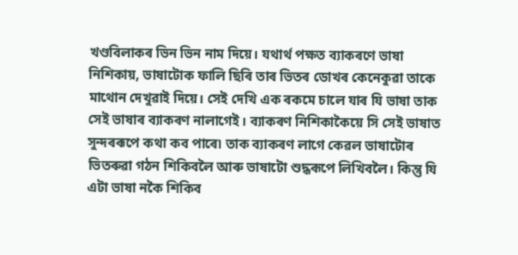খণ্ডবিলাকৰ ভিন ভিন নাম দিয়ে। যথাৰ্থ পক্ষত ব্যাকৰণে ভাষা নিশিকায়, ভাষাটোক ফালি ছিৰি তাৰ ভিতৰ ডোখৰ কেনেকুৱা তাকে মাথোন দেখুৱাই দিয়ে। সেই দেখি এক ৰকমে চালে যাৰ যি ভাষা তাক সেই ভাষাৰ ব্যাকৰণ নালাগেই। ব্যাকৰণ নিশিকাকৈয়ে সি সেই ভাষাত সুন্দৰৰূপে কথা কব পাৰে৷ তাক ব্যাকৰণ লাগে কেৱল ভাষাটোৰ ভিতৰুৱা গঠন শিকিবলৈ আৰু ভাষাটো শুদ্ধৰূপে লিখিবলৈ। কিন্তু যি এটা ভাষা নকৈ শিকিব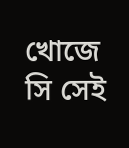খোজে সি সেই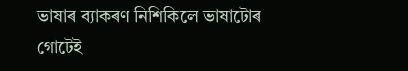ভাষাৰ ব্যাকৰণ নিশিকিলে ভাষাটোৰ গোটেই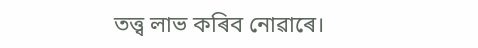তত্ত্ব লাভ কৰিব নোৱাৰে।